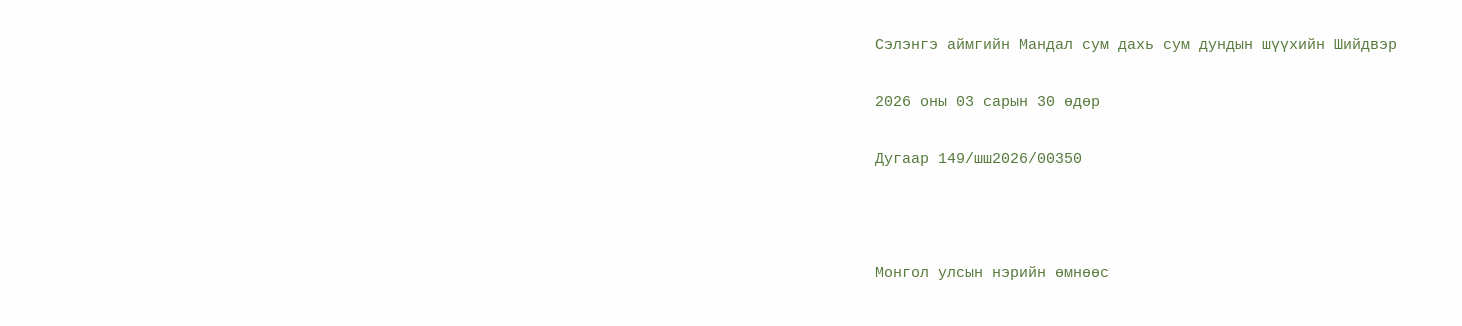Сэлэнгэ аймгийн Мандал сум дахь сум дундын шүүхийн Шийдвэр

2026 оны 03 сарын 30 өдөр

Дугаар 149/шш2026/00350



Монгол улсын нэрийн өмнөөс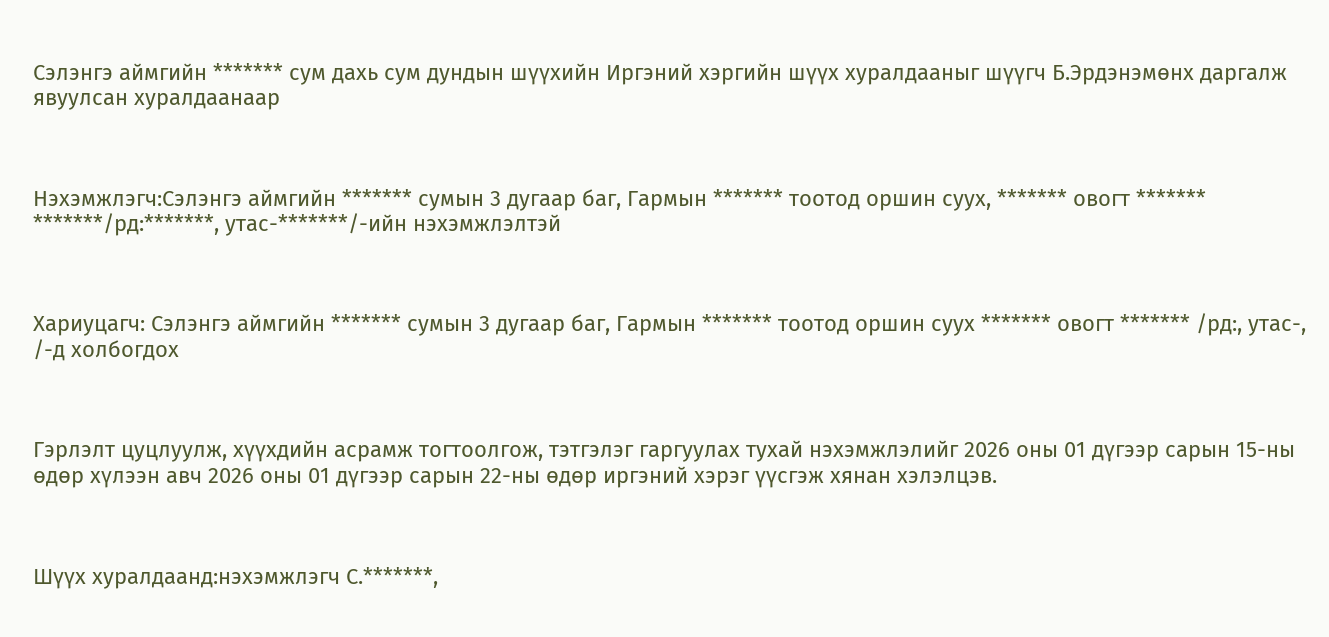Сэлэнгэ аймгийн ******* сум дахь сум дундын шүүхийн Иргэний хэргийн шүүх хуралдааныг шүүгч Б.Эрдэнэмөнх даргалж явуулсан хуралдаанаар



Нэхэмжлэгч:Сэлэнгэ аймгийн ******* сумын 3 дугаар баг, Гармын ******* тоотод оршин суух, ******* овогт ******* *******/рд:*******, утас-*******/-ийн нэхэмжлэлтэй



Хариуцагч: Сэлэнгэ аймгийн ******* сумын 3 дугаар баг, Гармын ******* тоотод оршин суух ******* овогт ******* /рд:, утас-, /-д холбогдох



Гэрлэлт цуцлуулж, хүүхдийн асрамж тогтоолгож, тэтгэлэг гаргуулах тухай нэхэмжлэлийг 2026 оны 01 дүгээр сарын 15-ны өдөр хүлээн авч 2026 оны 01 дүгээр сарын 22-ны өдөр иргэний хэрэг үүсгэж хянан хэлэлцэв.



Шүүх хуралдаанд:нэхэмжлэгч С.*******,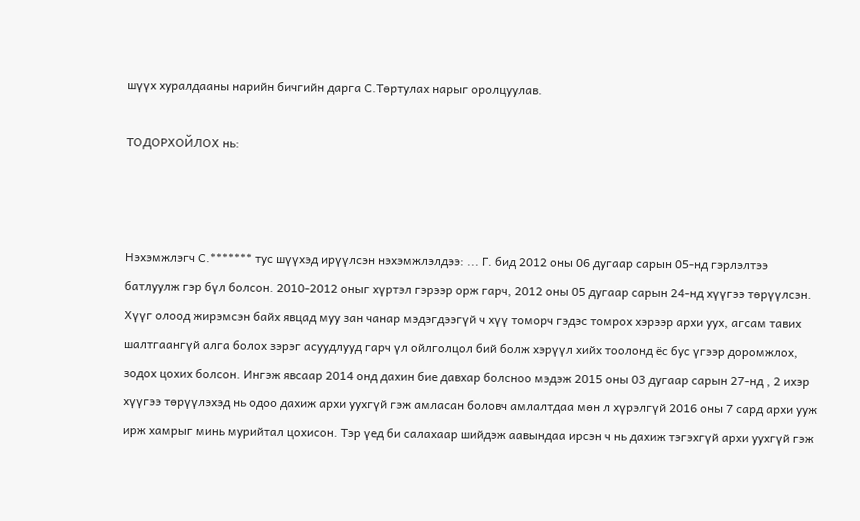шүүх хуралдааны нарийн бичгийн дарга С.Төртулах нарыг оролцуулав.

ТОДОРХОЙЛОХ нь:



Нэхэмжлэгч С.******* тус шүүхэд ирүүлсэн нэхэмжлэлдээ: ... Г. бид 2012 оны 06 дугаар сарын 05-нд гэрлэлтээ батлуулж гэр бүл болсон. 2010-2012 оныг хүртэл гэрээр орж гарч, 2012 оны 05 дугаар сарын 24-нд хүүгээ төрүүлсэн. Хүүг олоод жирэмсэн байх явцад муу зан чанар мэдэгдээгүй ч хүү томорч гэдэс томрох хэрээр архи уух, агсам тавих шалтгаангүй алга болох зэрэг асуудлууд гарч үл ойлголцол бий болж хэрүүл хийх тоолонд ёс бус үгээр доромжлох, зодох цохих болсон. Ингэж явсаар 2014 онд дахин бие давхар болсноо мэдэж 2015 оны 03 дугаар сарын 27-нд , 2 ихэр хүүгээ төрүүлэхэд нь одоо дахиж архи уухгүй гэж амласан боловч амлалтдаа мөн л хүрэлгүй 2016 оны 7 сард архи ууж ирж хамрыг минь мурийтал цохисон. Тэр үед би салахаар шийдэж аавындаа ирсэн ч нь дахиж тэгэхгүй архи уухгүй гэж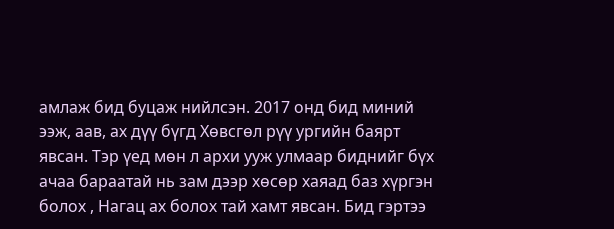амлаж бид буцаж нийлсэн. 2017 онд бид миний ээж, аав, ах дүү бүгд Хөвсгөл рүү ургийн баярт явсан. Тэр үед мөн л архи ууж улмаар биднийг бүх ачаа бараатай нь зам дээр хөсөр хаяад баз хүргэн болох , Нагац ах болох тай хамт явсан. Бид гэртээ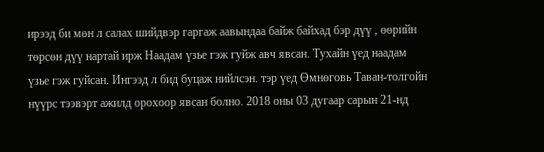ирээд би мөн л салах шийдвэр гаргаж аавындаа байж байхад бэр дүү , өөрийн төрсөн дүү нартай ирж Наадам үзье гэж гуйж авч явсан. Тухайн үед наадам үзье гэж гуйсан. Ингээд л бид буцаж нийлсэн. тэр үед Өмнөговь Таван-толгойн нүүрс тээвэрт ажилд орохоор явсан болно. 2018 оны 03 дугаар сарын 21-нд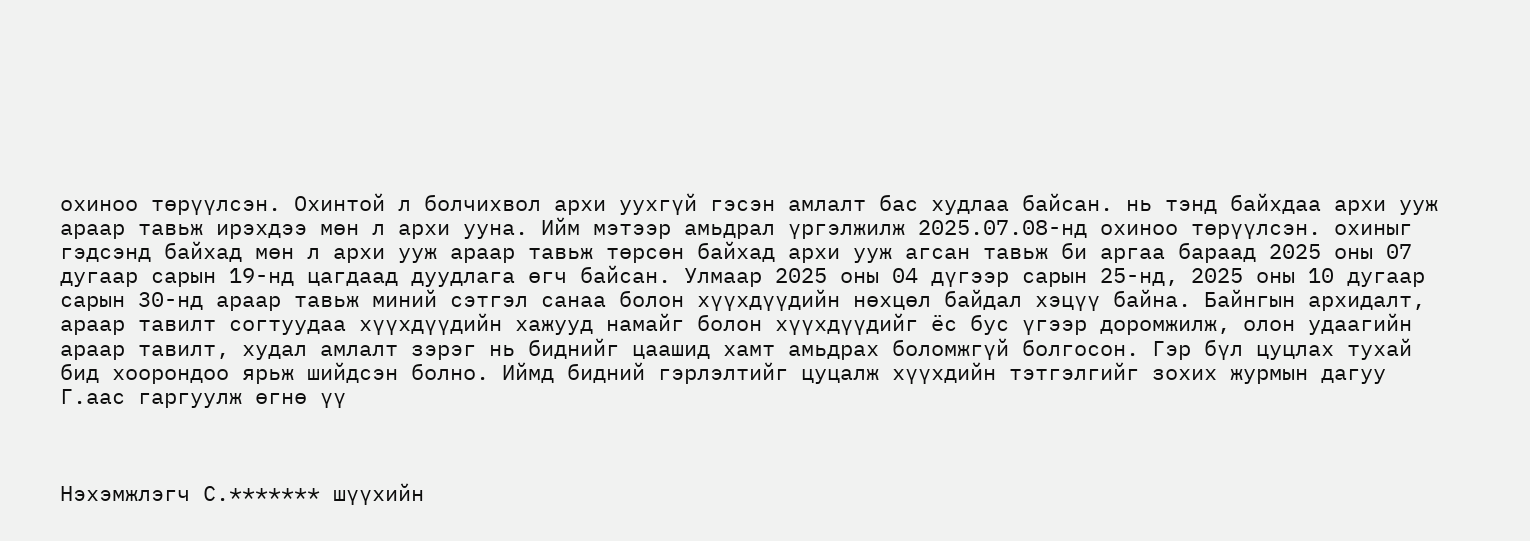охиноо төрүүлсэн. Охинтой л болчихвол архи уухгүй гэсэн амлалт бас худлаа байсан. нь тэнд байхдаа архи ууж араар тавьж ирэхдээ мөн л архи ууна. Ийм мэтээр амьдрал үргэлжилж 2025.07.08-нд охиноо төрүүлсэн. охиныг гэдсэнд байхад мөн л архи ууж араар тавьж төрсөн байхад архи ууж агсан тавьж би аргаа бараад 2025 оны 07 дугаар сарын 19-нд цагдаад дуудлага өгч байсан. Улмаар 2025 оны 04 дүгээр сарын 25-нд, 2025 оны 10 дугаар сарын 30-нд араар тавьж миний сэтгэл санаа болон хүүхдүүдийн нөхцөл байдал хэцүү байна. Байнгын архидалт, араар тавилт согтуудаа хүүхдүүдийн хажууд намайг болон хүүхдүүдийг ёс бус үгээр доромжилж, олон удаагийн араар тавилт, худал амлалт зэрэг нь биднийг цаашид хамт амьдрах боломжгүй болгосон. Гэр бүл цуцлах тухай бид хоорондоо ярьж шийдсэн болно. Иймд бидний гэрлэлтийг цуцалж хүүхдийн тэтгэлгийг зохих журмын дагуу Г.аас гаргуулж өгнө үү



Нэхэмжлэгч С.******* шүүхийн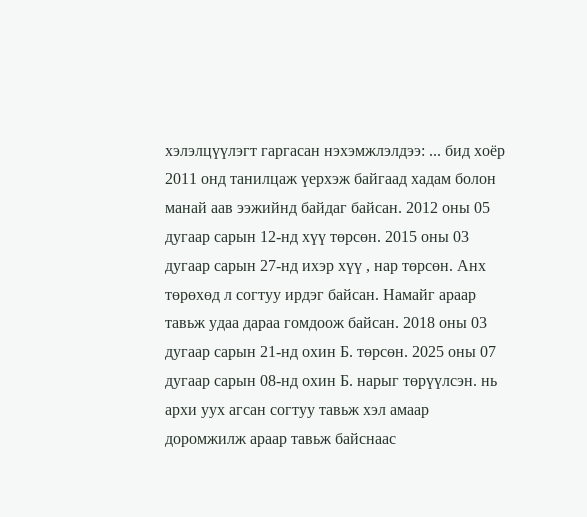хэлэлцүүлэгт гаргасан нэхэмжлэлдээ: ... бид хоёр 2011 онд танилцаж үерхэж байгаад хадам болон манай аав ээжийнд байдаг байсан. 2012 оны 05 дугаар сарын 12-нд хүү төрсөн. 2015 оны 03 дугаар сарын 27-нд ихэр хүү , нар төрсөн. Анх төрөхөд л согтуу ирдэг байсан. Намайг араар тавьж удаа дараа гомдоож байсан. 2018 оны 03 дугаар сарын 21-нд охин Б. төрсөн. 2025 оны 07 дугаар сарын 08-нд охин Б. нарыг төрүүлсэн. нь архи уух агсан согтуу тавьж хэл амаар доромжилж араар тавьж байснаас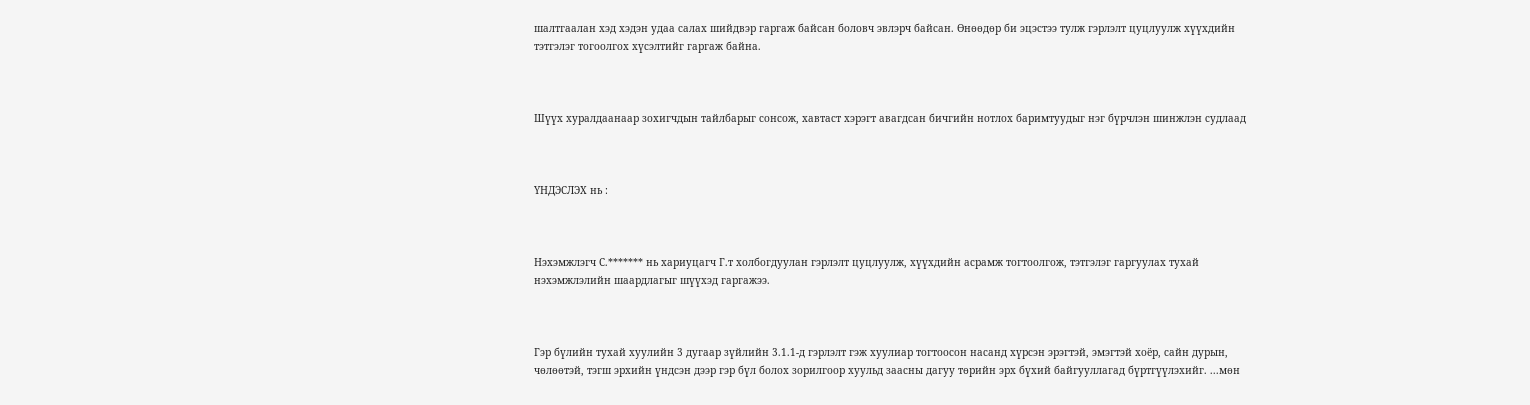шалтгаалан хэд хэдэн удаа салах шийдвэр гаргаж байсан боловч эвлэрч байсан. Өнөөдөр би эцэстээ тулж гэрлэлт цуцлуулж хүүхдийн тэтгэлэг тогоолгох хүсэлтийг гаргаж байна.



Шүүх хуралдаанаар зохигчдын тайлбарыг сонсож, хавтаст хэрэгт авагдсан бичгийн нотлох баримтуудыг нэг бүрчлэн шинжлэн судлаад



ҮНДЭСЛЭХ нь :



Нэхэмжлэгч С.******* нь хариуцагч Г.т холбогдуулан гэрлэлт цуцлуулж, хүүхдийн асрамж тогтоолгож, тэтгэлэг гаргуулах тухай нэхэмжлэлийн шаардлагыг шүүхэд гаргажээ.



Гэр бүлийн тухай хуулийн 3 дугаар зүйлийн 3.1.1-д гэрлэлт гэж хуулиар тогтоосон насанд хүрсэн эрэгтэй, эмэгтэй хоёр, сайн дурын, чөлөөтэй, тэгш эрхийн үндсэн дээр гэр бүл болох зорилгоор хуульд заасны дагуу төрийн эрх бүхий байгууллагад бүртгүүлэхийг. ...мөн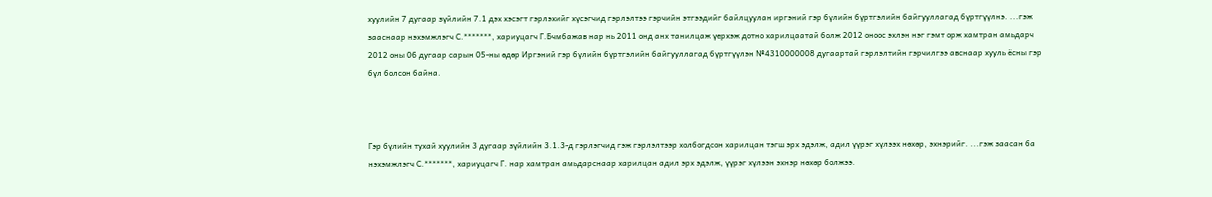хуулийн 7 дугаар зүйлийн 7.1 дэх хэсэгт гэрлэхийг хүсэгчид гэрлэлтээ гэрчийн этгээдийг байлцуулан иргэний гэр бүлийн бүртгэлийн байгууллагад бүртгүүлнэ. ...гэж зааснаар нэхэмжлэгч С.*******, хариуцагч Г.Бчмбажав нар нь 2011 онд анх танилцаж үерхэж дотно харилцаатай болж 2012 оноос эхлэн нэг гэмт орж хамтран амьдарч 2012 оны 06 дугаар сарын 05-ны өдөр Иргэний гэр бүлийн бүртгэлийн байгууллагад бүртгүүлэн №4310000008 дугаартай гэрлэлтийн гэрчилгээ авснаар хууль ёсны гэр бүл болсон байна.



Гэр бүлийн тухай хуулийн 3 дугаар зүйлийн 3.1.3-д гэрлэгчид гэж гэрлэлтээр холбогдсон харилцан тэгш эрх эдэлж, адил үүрэг хүлээх нөхөр, эхнэрийг. ...гэж заасан ба нэхэмжлэгч С.*******, хариуцагч Г. нар хамтран амьдарснаар харилцан адил эрх эдэлж, үүрэг хүлээн эхнэр нөхөр болжээ.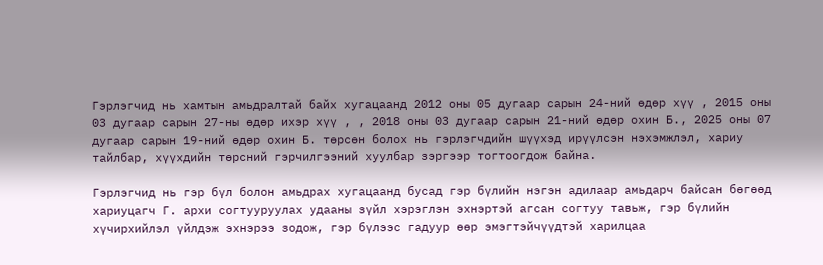Гэрлэгчид нь хамтын амьдралтай байх хугацаанд 2012 оны 05 дугаар сарын 24-ний өдөр хүү , 2015 оны 03 дугаар сарын 27-ны өдөр ихэр хүү , , 2018 оны 03 дугаар сарын 21-ний өдөр охин Б., 2025 оны 07 дугаар сарын 19-ний өдөр охин Б. төрсөн болох нь гэрлэгчдийн шүүхэд ирүүлсэн нэхэмжлэл, хариу тайлбар, хүүхдийн төрсний гэрчилгээний хуулбар зэргээр тогтоогдож байна.

Гэрлэгчид нь гэр бүл болон амьдрах хугацаанд бусад гэр бүлийн нэгэн адилаар амьдарч байсан бөгөөд хариуцагч Г. архи согтууруулах удааны зүйл хэрэглэн эхнэртэй агсан согтуу тавьж, гэр бүлийн хүчирхийлэл үйлдэж эхнэрээ зодож, гэр бүлээс гадуур өөр эмэгтэйчүүдтэй харилцаа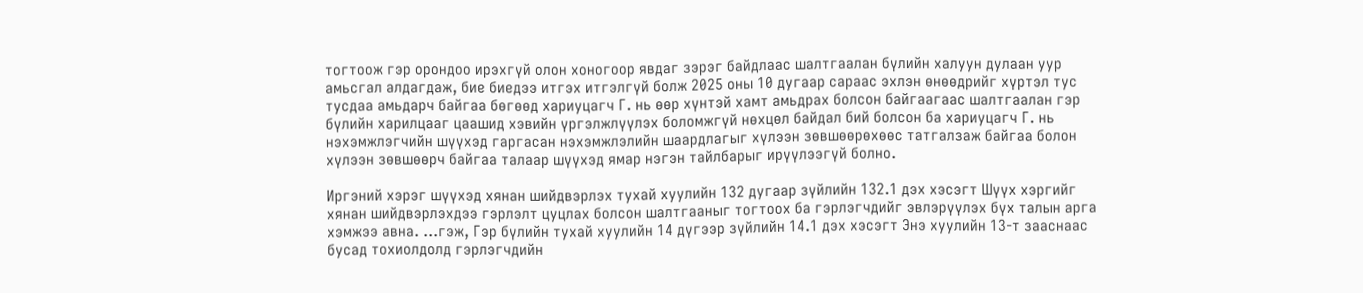тогтоож гэр орондоо ирэхгүй олон хоногоор явдаг зэрэг байдлаас шалтгаалан бүлийн халуун дулаан уур амьсгал алдагдаж, бие биедээ итгэх итгэлгүй болж 2025 оны 10 дугаар сараас эхлэн өнөөдрийг хүртэл тус тусдаа амьдарч байгаа бөгөөд хариуцагч Г. нь өөр хүнтэй хамт амьдрах болсон байгаагаас шалтгаалан гэр бүлийн харилцааг цаашид хэвийн үргэлжлүүлэх боломжгүй нөхцөл байдал бий болсон ба хариуцагч Г. нь нэхэмжлэгчийн шүүхэд гаргасан нэхэмжлэлийн шаардлагыг хүлээн зөвшөөрөхөөс татгалзаж байгаа болон хүлээн зөвшөөрч байгаа талаар шүүхэд ямар нэгэн тайлбарыг ирүүлээгүй болно.

Иргэний хэрэг шүүхэд хянан шийдвэрлэх тухай хуулийн 132 дугаар зүйлийн 132.1 дэх хэсэгт Шүүх хэргийг хянан шийдвэрлэхдээ гэрлэлт цуцлах болсон шалтгааныг тогтоох ба гэрлэгчдийг эвлэрүүлэх бүх талын арга хэмжээ авна. ...гэж, Гэр бүлийн тухай хуулийн 14 дүгээр зүйлийн 14.1 дэх хэсэгт Энэ хуулийн 13-т зааснаас бусад тохиолдолд гэрлэгчдийн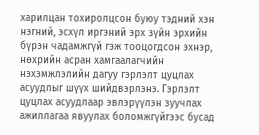харилцан тохиролцсон буюу тэдний хэн нэгний, эсхүл иргэний эрх зүйн эрхийн бүрэн чадамжгүй гэж тооцогдсон эхнэр, нөхрийн асран хамгаалагчийн нэхэмжлэлийн дагуу гэрлэлт цуцлах асуудлыг шүүх шийдвэрлэнэ. Гэрлэлт цуцлах асуудлаар эвлэрүүлэн зуучлах ажиллагаа явуулах боломжгүйгээс бусад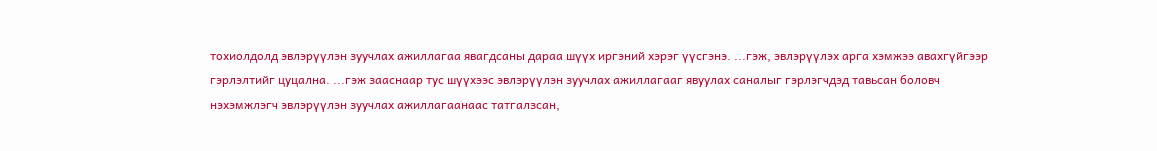тохиолдолд эвлэрүүлэн зуучлах ажиллагаа явагдсаны дараа шүүх иргэний хэрэг үүсгэнэ. ...гэж, эвлэрүүлэх арга хэмжээ авахгүйгээр гэрлэлтийг цуцална. ...гэж зааснаар тус шүүхээс эвлэрүүлэн зуучлах ажиллагааг явуулах саналыг гэрлэгчдэд тавьсан боловч нэхэмжлэгч эвлэрүүлэн зуучлах ажиллагаанаас татгалзсан,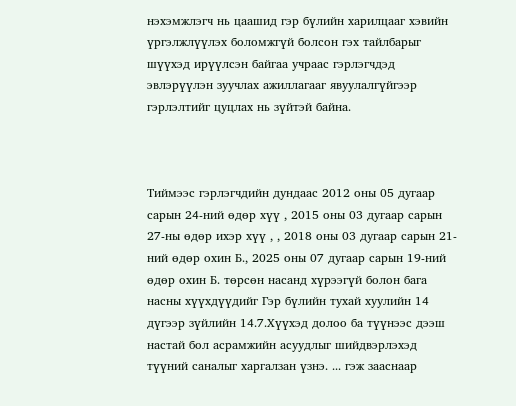нэхэмжлэгч нь цаашид гэр бүлийн харилцааг хэвийн үргэлжлүүлэх боломжгүй болсон гэх тайлбарыг шүүхэд ирүүлсэн байгаа учраас гэрлэгчдэд эвлэрүүлэн зуучлах ажиллагааг явуулалгүйгээр гэрлэлтийг цуцлах нь зүйтэй байна.



Тиймээс гэрлэгчдийн дундаас 2012 оны 05 дугаар сарын 24-ний өдөр хүү , 2015 оны 03 дугаар сарын 27-ны өдөр ихэр хүү , , 2018 оны 03 дугаар сарын 21-ний өдөр охин Б., 2025 оны 07 дугаар сарын 19-ний өдөр охин Б. төрсөн насанд хүрээгүй болон бага насны хүүхдүүдийг Гэр бүлийн тухай хуулийн 14 дүгээр зүйлийн 14.7.Хүүхэд долоо ба түүнээс дээш настай бол асрамжийн асуудлыг шийдвэрлэхэд түүний саналыг харгалзан үзнэ. ... гэж зааснаар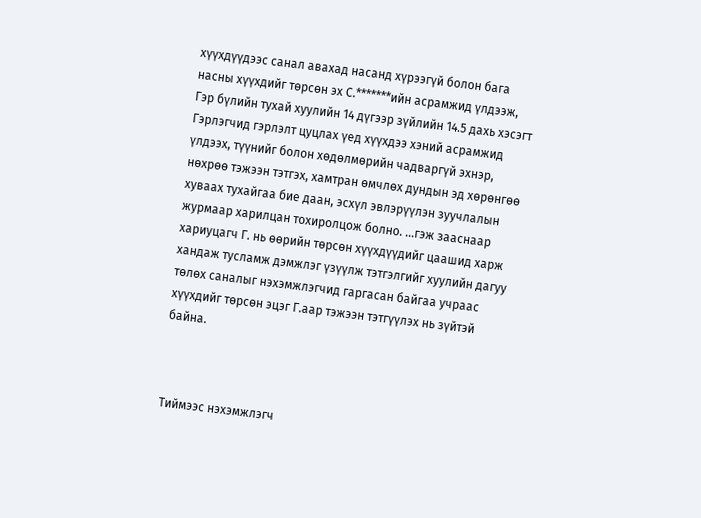хүүхдүүдээс санал авахад насанд хүрээгүй болон бага насны хүүхдийг төрсөн эх С.*******ийн асрамжид үлдээж, Гэр бүлийн тухай хуулийн 14 дүгээр зүйлийн 14.5 дахь хэсэгт Гэрлэгчид гэрлэлт цуцлах үед хүүхдээ хэний асрамжид үлдээх, түүнийг болон хөдөлмөрийн чадваргүй эхнэр, нөхрөө тэжээн тэтгэх, хамтран өмчлөх дундын эд хөрөнгөө хуваах тухайгаа бие даан, эсхүл эвлэрүүлэн зуучлалын журмаар харилцан тохиролцож болно. ...гэж зааснаар хариуцагч Г. нь өөрийн төрсөн хүүхдүүдийг цаашид харж хандаж тусламж дэмжлэг үзүүлж тэтгэлгийг хуулийн дагуу төлөх саналыг нэхэмжлэгчид гаргасан байгаа учраас хүүхдийг төрсөн эцэг Г.аар тэжээн тэтгүүлэх нь зүйтэй байна.



Тиймээс нэхэмжлэгч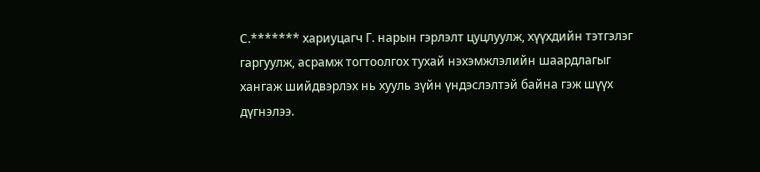С.******* хариуцагч Г. нарын гэрлэлт цуцлуулж, хүүхдийн тэтгэлэг гаргуулж, асрамж тогтоолгох тухай нэхэмжлэлийн шаардлагыг хангаж шийдвэрлэх нь хууль зүйн үндэслэлтэй байна гэж шүүх дүгнэлээ.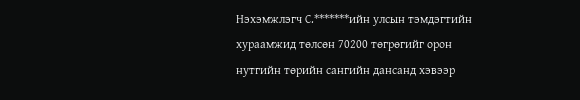Нэхэмжлэгч С.*******ийн улсын тэмдэгтийн хураамжид төлсөн 70200 төгрөгийг орон нутгийн төрийн сангийн дансанд хэвээр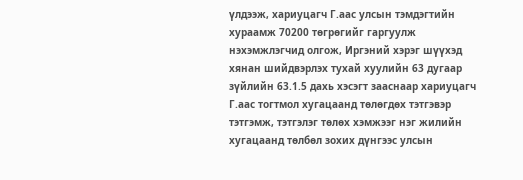үлдээж, хариуцагч Г.аас улсын тэмдэгтийн хураамж 70200 төгрөгийг гаргуулж нэхэмжлэгчид олгож, Иргэний хэрэг шүүхэд хянан шийдвэрлэх тухай хуулийн 63 дугаар зүйлийн 63.1.5 дахь хэсэгт зааснаар хариуцагч Г.аас тогтмол хугацаанд төлөгдөх тэтгэвэр тэтгэмж, тэтгэлэг төлөх хэмжээг нэг жилийн хугацаанд төлбөл зохих дүнгээс улсын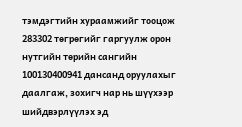тэмдэгтийн хураамжийг тооцож 283302 төгрөгийг гаргуулж орон нутгийн төрийн сангийн 100130400941 дансанд оруулахыг даалгаж, зохигч нар нь шүүхээр шийдвэрлүүлэх эд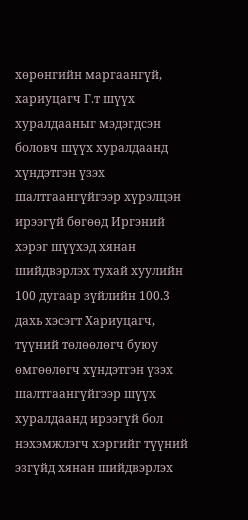хөрөнгийн маргаангүй, хариуцагч Г.т шүүх хуралдааныг мэдэгдсэн боловч шүүх хуралдаанд хүндэтгэн үзэх шалтгаангүйгээр хүрэлцэн ирээгүй бөгөөд Иргэний хэрэг шүүхэд хянан шийдвэрлэх тухай хуулийн 100 дугаар зүйлийн 100.3 дахь хэсэгт Хариуцагч, түүний төлөөлөгч буюу өмгөөлөгч хүндэтгэн үзэх шалтгаангүйгээр шүүх хуралдаанд ирээгүй бол нэхэмжлэгч хэргийг түүний эзгүйд хянан шийдвэрлэх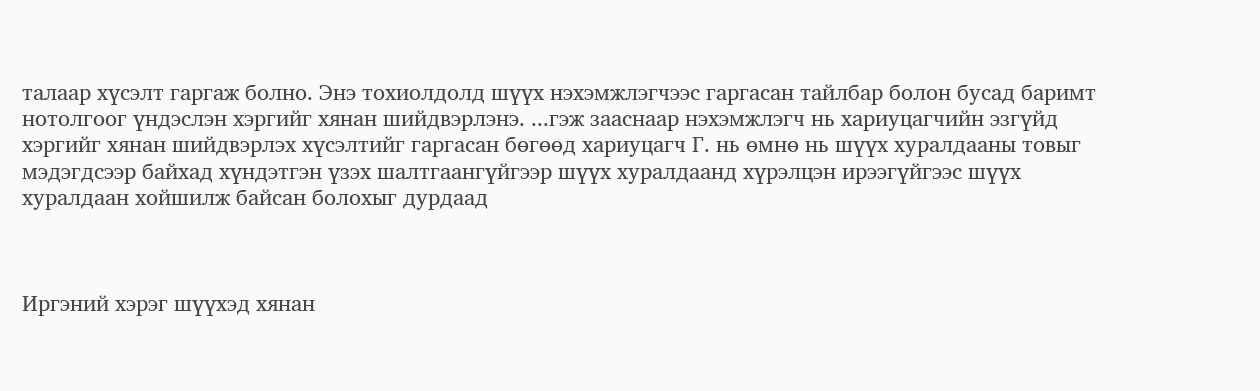талаар хүсэлт гаргаж болно. Энэ тохиолдолд шүүх нэхэмжлэгчээс гаргасан тайлбар болон бусад баримт нотолгоог үндэслэн хэргийг хянан шийдвэрлэнэ. ...гэж зааснаар нэхэмжлэгч нь хариуцагчийн эзгүйд хэргийг хянан шийдвэрлэх хүсэлтийг гаргасан бөгөөд хариуцагч Г. нь өмнө нь шүүх хуралдааны товыг мэдэгдсээр байхад хүндэтгэн үзэх шалтгаангүйгээр шүүх хуралдаанд хүрэлцэн ирээгүйгээс шүүх хуралдаан хойшилж байсан болохыг дурдаад



Иргэний хэрэг шүүхэд хянан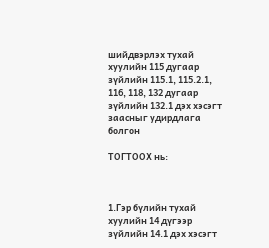шийдвэрлэх тухай хуулийн 115 дугаар зүйлийн 115.1, 115.2.1, 116, 118, 132 дугаар зүйлийн 132.1 дэх хэсэгт заасныг удирдлага болгон

ТОГТООХ нь:



1.Гэр бүлийн тухай хуулийн 14 дүгээр зүйлийн 14.1 дэх хэсэгт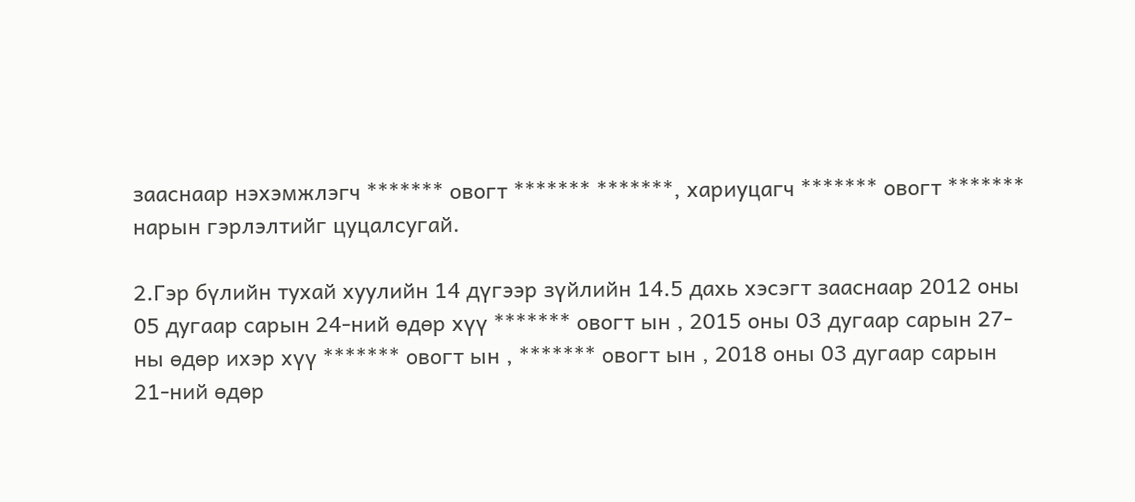зааснаар нэхэмжлэгч ******* овогт ******* *******, хариуцагч ******* овогт ******* нарын гэрлэлтийг цуцалсугай.

2.Гэр бүлийн тухай хуулийн 14 дүгээр зүйлийн 14.5 дахь хэсэгт зааснаар 2012 оны 05 дугаар сарын 24-ний өдөр хүү ******* овогт ын , 2015 оны 03 дугаар сарын 27-ны өдөр ихэр хүү ******* овогт ын , ******* овогт ын , 2018 оны 03 дугаар сарын 21-ний өдөр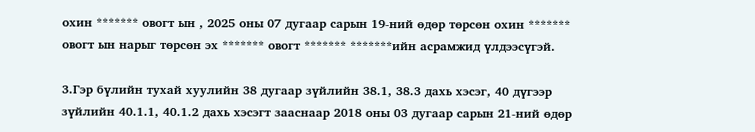охин ******* овогт ын , 2025 оны 07 дугаар сарын 19-ний өдөр төрсөн охин ******* овогт ын нарыг төрсөн эх ******* овогт ******* *******ийн асрамжид үлдээсүгэй.

3.Гэр бүлийн тухай хуулийн 38 дугаар зүйлийн 38.1, 38.3 дахь хэсэг, 40 дүгээр зүйлийн 40.1.1, 40.1.2 дахь хэсэгт зааснаар 2018 оны 03 дугаар сарын 21-ний өдөр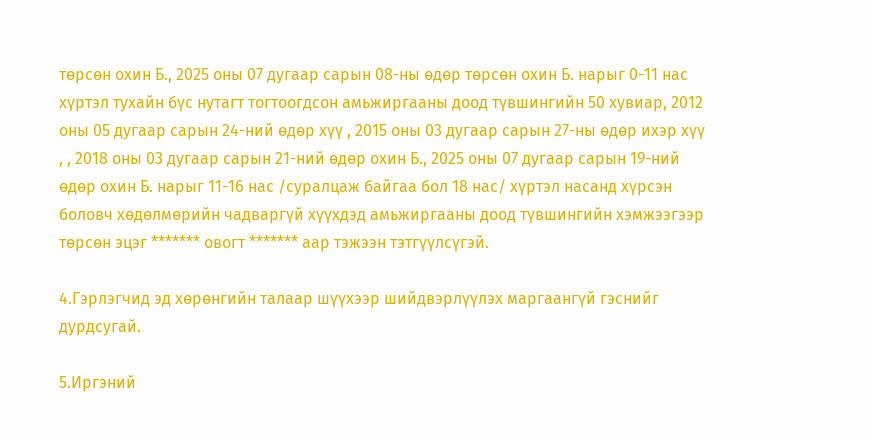төрсөн охин Б., 2025 оны 07 дугаар сарын 08-ны өдөр төрсөн охин Б. нарыг 0-11 нас хүртэл тухайн бүс нутагт тогтоогдсон амьжиргааны доод түвшингийн 50 хувиар, 2012 оны 05 дугаар сарын 24-ний өдөр хүү , 2015 оны 03 дугаар сарын 27-ны өдөр ихэр хүү , , 2018 оны 03 дугаар сарын 21-ний өдөр охин Б., 2025 оны 07 дугаар сарын 19-ний өдөр охин Б. нарыг 11-16 нас /суралцаж байгаа бол 18 нас/ хүртэл насанд хүрсэн боловч хөдөлмөрийн чадваргүй хүүхдэд амьжиргааны доод түвшингийн хэмжээгээр төрсөн эцэг ******* овогт ******* аар тэжээн тэтгүүлсүгэй.

4.Гэрлэгчид эд хөрөнгийн талаар шүүхээр шийдвэрлүүлэх маргаангүй гэснийг дурдсугай.

5.Иргэний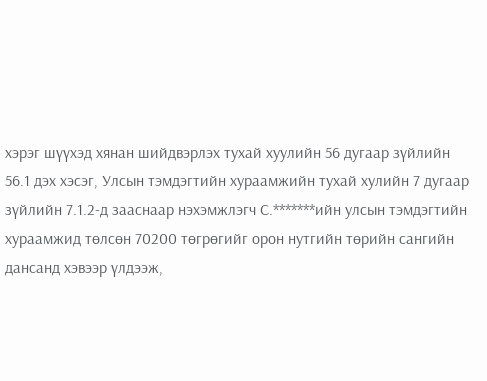хэрэг шүүхэд хянан шийдвэрлэх тухай хуулийн 56 дугаар зүйлийн 56.1 дэх хэсэг, Улсын тэмдэгтийн хураамжийн тухай хулийн 7 дугаар зүйлийн 7.1.2-д зааснаар нэхэмжлэгч С.*******ийн улсын тэмдэгтийн хураамжид төлсөн 70200 төгрөгийг орон нутгийн төрийн сангийн дансанд хэвээр үлдээж,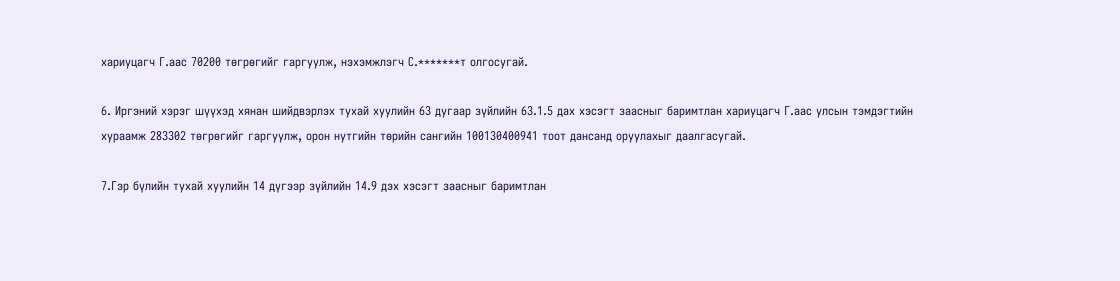хариуцагч Г.аас 70200 төгрөгийг гаргуулж, нэхэмжлэгч С.*******т олгосугай.

6. Иргэний хэрэг шүүхэд хянан шийдвэрлэх тухай хуулийн 63 дугаар зүйлийн 63.1.5 дах хэсэгт заасныг баримтлан хариуцагч Г.аас улсын тэмдэгтийн хураамж 283302 төгрөгийг гаргуулж, орон нутгийн төрийн сангийн 100130400941 тоот дансанд оруулахыг даалгасугай.

7.Гэр бүлийн тухай хуулийн 14 дүгээр зүйлийн 14.9 дэх хэсэгт заасныг баримтлан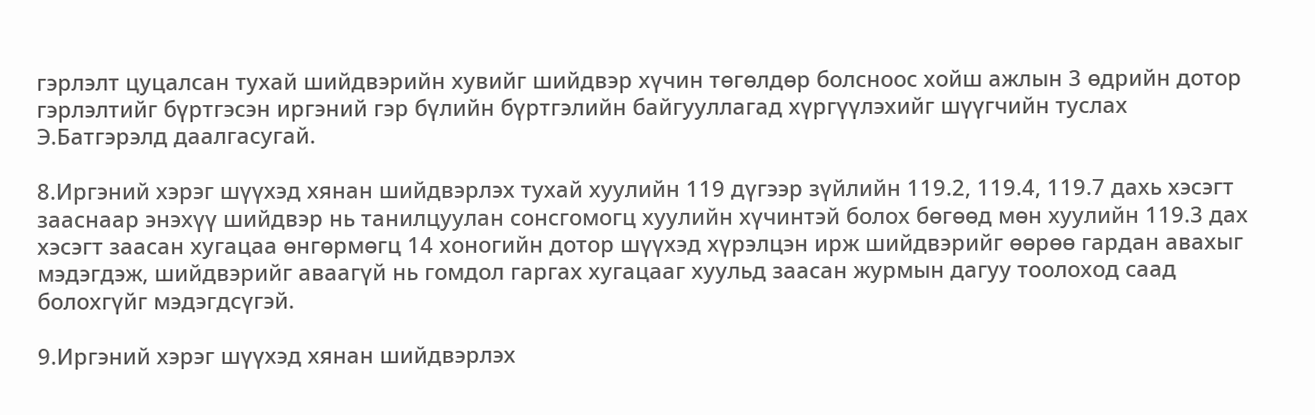гэрлэлт цуцалсан тухай шийдвэрийн хувийг шийдвэр хүчин төгөлдөр болсноос хойш ажлын 3 өдрийн дотор гэрлэлтийг бүртгэсэн иргэний гэр бүлийн бүртгэлийн байгууллагад хүргүүлэхийг шүүгчийн туслах Э.Батгэрэлд даалгасугай.

8.Иргэний хэрэг шүүхэд хянан шийдвэрлэх тухай хуулийн 119 дүгээр зүйлийн 119.2, 119.4, 119.7 дахь хэсэгт зааснаар энэхүү шийдвэр нь танилцуулан сонсгомогц хуулийн хүчинтэй болох бөгөөд мөн хуулийн 119.3 дах хэсэгт заасан хугацаа өнгөрмөгц 14 хоногийн дотор шүүхэд хүрэлцэн ирж шийдвэрийг өөрөө гардан авахыг мэдэгдэж, шийдвэрийг аваагүй нь гомдол гаргах хугацааг хуульд заасан журмын дагуу тоолоход саад болохгүйг мэдэгдсүгэй.

9.Иргэний хэрэг шүүхэд хянан шийдвэрлэх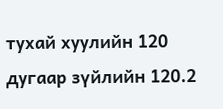тухай хуулийн 120 дугаар зүйлийн 120.2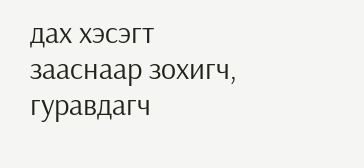дах хэсэгт зааснаар зохигч, гуравдагч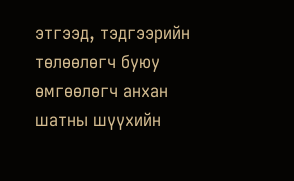этгээд, тэдгээрийн төлөөлөгч буюу өмгөөлөгч анхан шатны шүүхийн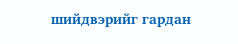шийдвэрийг гардан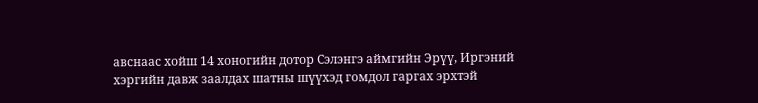авснаас хойш 14 хоногийн дотор Сэлэнгэ аймгийн Эрүү, Иргэний хэргийн давж заалдах шатны шүүхэд гомдол гаргах эрхтэй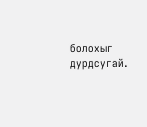болохыг дурдсугай.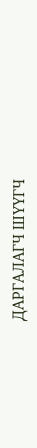ДАРГАЛАГЧ ШҮҮГЧ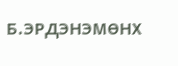Б.ЭРДЭНЭМӨНХ